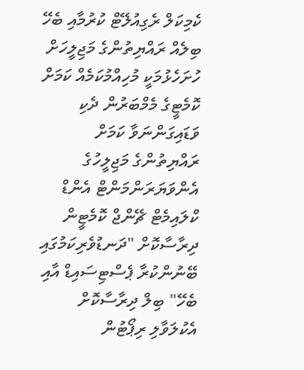ކެމިކަލް ރެގިއުލޭޓް ކުރުމާއި ބެހޭ ބިލެއް ރައްޔިތުންގެ މަޖިލީހަށް ހުށަހެޅުމަކީ މުހިއްމުކަމެއް ކަމަށް ކޮމެޓީގެ މެމްބަރުން ދެކި ވަޑައިގަންނަވާ ކަމަށް ރައްޔިތުންގެ މަޖިލީހުގެ އެންވަޔަރަންމަންޓް އެންޑް ކްލައިމެޓް ޗޭންޖް ކޮމެޓީން ދިރާސާކޮށް "ދަނޑުވެރިކަމުގައި ބޭނުންކުރާ ޕެސްޓިސައިޑް އާއި ބެހޭ" ބިލް ދިރާސާކޮށް އެކުލަވާލި ރިޕޯޓުން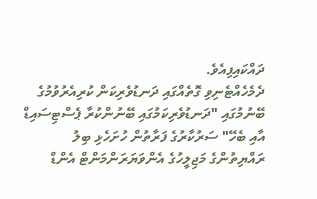ދައްކައިފިއެވެ.
ދެމެހެއްޓެނިވި ގޮތެއްގައި ދަނޑުވެރިކަން ކުރިއެރުވުމުގެ ބޭނުމުގައި "ދަނޑުވެރިކަމުގައި ބޭނުންކުރާ ޕެސްޓިސައިޑް އާއި ބެހޭ" ސަރުކާރުގެ ފަރާތުން ހުށަހެޅި ބިލު ރައްޔިތުންގެ މަޖިލީހުގެ އެންވަޔަރަންމަންޓް އެންޑް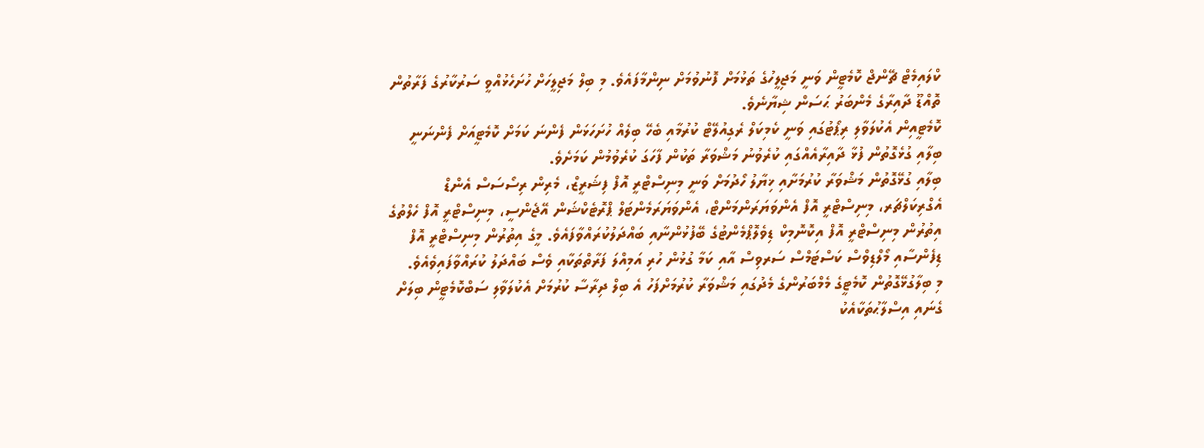ކްލައިމެޓް ޗޭންޖް ކޮމެޓީން ވަނީ މަޖިލީހުގެ ތަޅުމަށް ފޮނުވުމަށް ނިންމާފައެވެ. މި ބިލް މަޖިލީހަށް ހުށަހެޅުއްވީ ސަރުކާރުގެ ފަރާތުން ތޮއްޑޫ ދާއިރާގެ މެންބަރު ޙަސަން ޝިޔާނެވެ.
ކޮމެޓީއިން އެކުލަވާލި ރިޕޯޓުގައި ވަނީ ކެމިކަލް ރެގިއުލޭޓް ކުރުމާއި ބެހޭ ބިލެއް ހުށަހަޅަން ފެންނަ ކަމަށް ކޮމެޓީއަށް ފެންނަނީ ބިލާއި ގުޅެގޮތުން ފުޅާ ދާއިރާއެއްގައި ކުރެވުނު މަޝްވަރާ ތަކުން ފާހަގަ ކުރެވުމުން ކަމަށެވެ.
ބިލާއި ގުޅޭގޮތުން މަޝްވަރާ ކުރުމަށާއި ޚިޔާލު ހޯދުމަށް ވަނީ މިނިސްޓްރީ އޮފް ފިޝަރީޒް، މެރިން ރިސޯސަސް އެންޑް އެގްރިކަލްޗަރ، މިނިސްޓްރީ އޮފް އެންވަޔަރަންމަންޓް، އެންވަޔަރަމެންޓަލް ޕްރޮޓެކްޝަން އޭޖެންސީ، މިނިސްޓްރީ އޮފް ހެލްތުގެ އިތުރުން މިނިސްޓްރީ އޮފް އިކޮނޮމިކް ޑިވެލޮޕްމެންޓުގެ ބޭފުޅުންނާއި ބައްދަލުކުރައްވާފައެވެ. މީގެ އިތުރުން މިނިސްޓްރީ އޮފް ޑިފެންސާއި މޯލްޑިވްސް ކަސްޓަމްސް ސަރވިސް އާއި ކަމާ ގުޅުން ހުރި އަމިއްލަ ފަރާތްތަކާއި ވެސް ބައްދަލު ކުރައްވާފައިވެއެވެ.
މި ބިލާގުޅޭގޮތުން ކޮމެޓީގެ މެމްބަރުންގެ މެދުގައި މަޝްވަރާ ކުރުމަށްފަހު އެ ބިލް ދިރާސާ ކުރުމަށް އެކުލަވާލި ސަބްކޮމެޓީން ބިލަށް ގެނައި އިސްލާޙުތަކާއެކު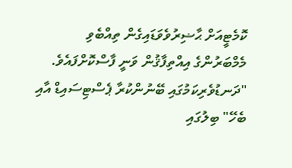ކޮމެޓީއަށް ޙާޟިރުވެވަޑައިގެން ތިއްބެވި މެމްބަރުންގެ އިއްތިފާޤުން ވަނީ ފާސްކޮށްފައެވެ.
"ދަނޑުވެރިކަމުގައި ބޭނުންކުރާ ޕެސްޓިސައިޑް އާއި ބެހޭ" ބިލުގައި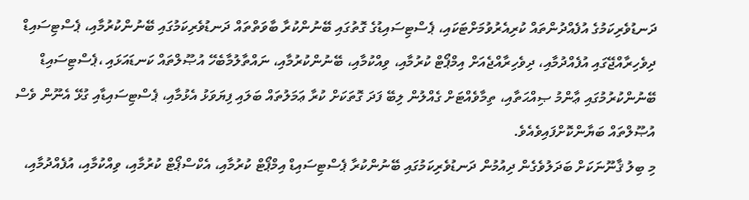ދަނޑުވެރިކަމުގެ އުފެއްދުންތައް ކުރިއެރުވުމަށްޓަކައި، ޕެސްޓިސައިޑުގެ ގޮތުގައި ބޭނުންކުރާ ބާވަތްތައް ދަނޑުވެރިކަމުގައި ބޭނުންކުރުމާއި، ޕެސްޓިސައިޑް ދިވެހިރާއްޖޭގައި އުފެއްދުމާއި، ދިވެހިރާއްޖެއަށް އިމްޕޯޓް ކުރުމާއި، ވިއްކުމާއި، ބޭނުންކުރުމާއި، ނައްތާލުމާބެހޭ އުޞޫލްތައް ކަނޑައަޅައި ،ޕެސްޓިސައިޑް ބޭނުންކުރުމުގައި ޢާންމު ޞިއްޙަތާއި، ތިމާވެއްޓަށް ގެއްލުން ލިބޭ ފަދަ ގޮތަކަށް ކުރާ ޢަމަލުތައް ބަލައި ފިޔަވަޅު އެޅުމާއި، ޕެސްޓިސައިޑާއި ގުޅޭ އެނޫން ވެސް އުޞޫލްތައް ބަޔާންކޮށްފައިވެއެވެ.
މި ބިލު ޤާނޫނަކަށް ބަދަލުވެގެން ދިއުމުން ދަނޑުވެރިކަމުގައި ބޭނުންކުރާ ޕެސްޓިސައިޑް އިމްޕޯޓް ކުރުމާއި، އެކްސްޕޯޓް ކުރުމާއި، ވިއްކުމާއި، އުފެއްދުމާއި،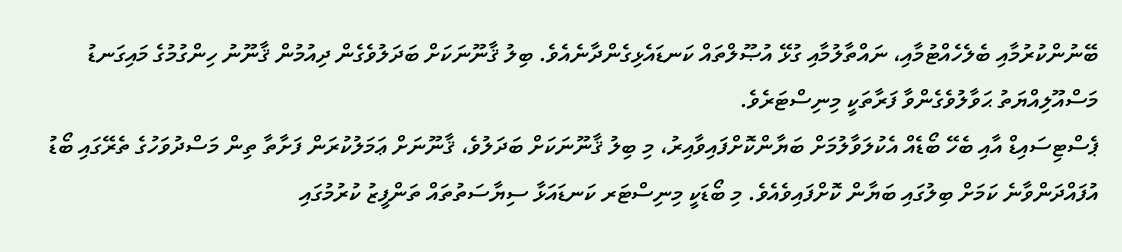ބޭނުންކުރުމާއި ބެލެހެއްޓުމާއި، ނައްތާލުމާއި ގުޅޭ އުޞޫލްތައް ކަނޑައެޅިގެންދާނެއެވެ. ބިލު ޤާނޫނަކަށް ބަދަލުވެގެން ދިއުމުން ޤާނޫނު ހިންގުމުގެ މައިގަނޑު މަސްއޫލިއްޔަތު ޙަވާލުވެގެންވާ ފަރާތަކީ މިނިސްޓަރެވެ.
ޕެސްޓިސައިޑް އާއި ބެހޭ ބޯޑެއް އެކުލަވާލުމަށް ބަޔާންކޮށްފައިވާއިރު، މި ބިލު ޤާނޫނަކަށް ބަދަލުވެ، ޤާނޫނަށް ޢަމަލުކުރަން ފަށާތާ ތިން މަސްދުވަހުގެ ތެރޭގައި ބޯޑު އުފައްދަންވާނެ ކަމަށް ބިލުގައި ބަޔާން ކޮށްފައިވެއެވެ. މި ބޯޑަކީ މިނިސްޓަރ ކަނޑައަޅާ ސިޔާސަތުތައް ތަންފީޒު ކުރުމުގައި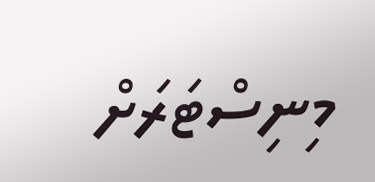މިނިސްޓަރަށް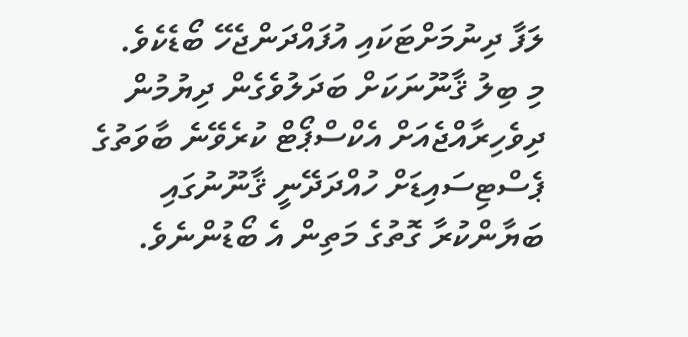ލަފާ ދިނުމަށްޓަކައި އުފައްދަންޖެހޭ ބޯޑެކެވެ.
މި ބިލު ޤާނޫނަކަށް ބަދަލުވެގެން ދިޔުމުން ދިވެހިރާއްޖެއަށް އެކްސްޕޯޓް ކުރެވޭނެ ބާވަތުގެ ޕެސްޓިސައިޑަށް ހުއްދަދޭނީ ޤާނޫނުގައި ބަޔާންކުރާ ގޮތުގެ މަތިން އެ ބޯޑުންނެވެ.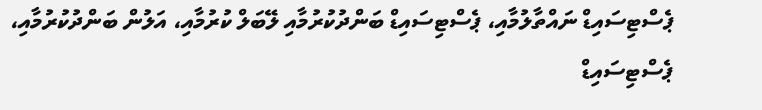ޕެސްޓިސައިޑް ނައްތާލުމާއި، ޕެސްޓިސައިޑް ބަންދުކުރުމާއި ލޭބަލް ކުރުމާއި، އަލުން ބަންދުކުރުމާއި، ޕެސްޓިސައިޑް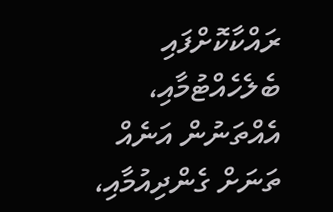ރައްކާކޮށްފައި ބެލެހެއްޓުމާއި، އެއްތަނުން އަނެއް ތަނަށް ގެންދިއުމާއި،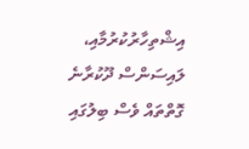އިޝްތިހާރުކުރުމާއި، ލައިސަންސް ދޫކުރާނެ ގޮތްތައް ވެސް ބިލުގައި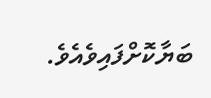ބަޔާކޮށްފައިވެއެވެ.